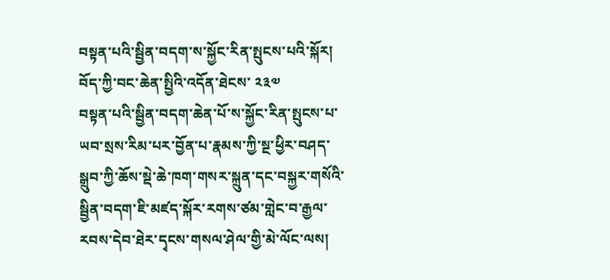བསྟན་པའི་སྦྱིན་བདག་ས་སྐྱོང་རིན་སྤུངས་པའི་སྐོར།
བོད་ཀྱི་བང་ཆེན་སྤྱིའི་འདོན་ཐེངས་ ༢༣༧
བསྟན་པའི་སྦྱིན་བདག་ཆེན་པོ་ས་སྐྱོང་རིན་སྤུངས་པ་ཡབ་སྲས་རིམ་པར་བྱོན་པ་རྣམས་ཀྱི་སྔ་ཕྱིར་བཤད་སྒྲུབ་ཀྱི་ཆོས་སྡེ་ཆེ་ཁག་གསར་སྐྲུན་དང་བསྐྱར་གསོའི་སྦྱིན་བདག་ཇི་མཛད་སྐོར་རགས་ཙམ་གླེང་བ་རྒྱལ་རབས་དེབ་ཐེར་དྭངས་གསལ་ཤེལ་གྱི་མེ་ལོང་ལས།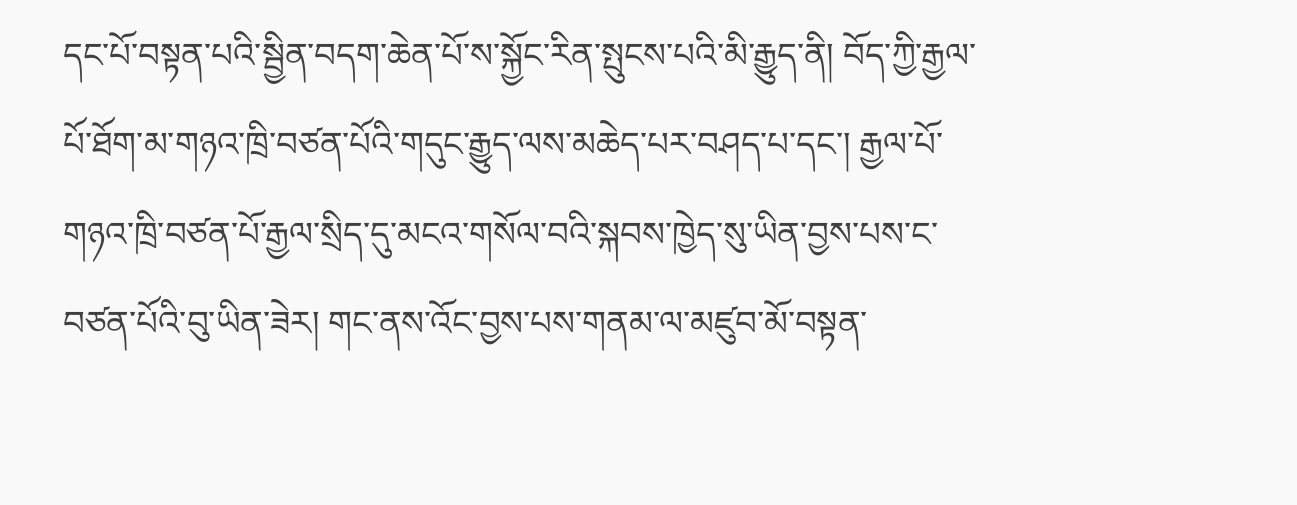དང་པོ་བསྟན་པའི་སྦྱིན་བདག་ཆེན་པོ་ས་སྐྱོང་རིན་སྤུངས་པའི་མི་རྒྱུད་ནི། བོད་ཀྱི་རྒྱལ་པོ་ཐོག་མ་གཉའ་ཁྲི་བཙན་པོའི་གདུང་རྒྱུད་ལས་མཆེད་པར་བཤད་པ་དང་། རྒྱལ་པོ་གཉའ་ཁྲི་བཙན་པོ་རྒྱལ་སྲིད་དུ་མངའ་གསོལ་བའི་སྐབས་ཁྱེད་སུ་ཡིན་བྱས་པས་ང་བཙན་པོའི་བུ་ཡིན་ཟེར། གང་ནས་འོང་བྱས་པས་གནམ་ལ་མཛུབ་མོ་བསྟན་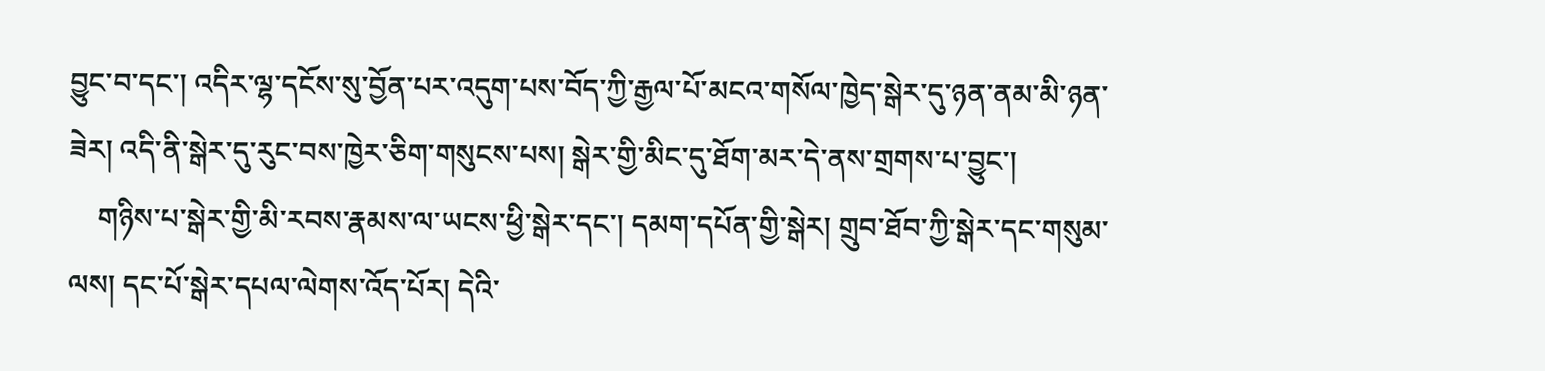བྱུང་བ་དང་། འདིར་ལྷ་དངོས་སུ་བྱོན་པར་འདུག་པས་བོད་ཀྱི་རྒྱལ་པོ་མངའ་གསོལ་ཁྱེད་སྒེར་དུ་ཉན་ནམ་མི་ཉན་ཟེར། འདི་ནི་སྒེར་དུ་རུང་བས་ཁྱེར་ཅིག་གསུངས་པས། སྒེར་གྱི་མིང་དུ་ཐོག་མར་དེ་ནས་གྲགས་པ་བྱུང་།
    གཉིས་པ་སྒེར་གྱི་མི་རབས་རྣམས་ལ་ཡངས་ཕྱི་སྒེར་དང་། དམག་དཔོན་གྱི་སྒེར། གྲུབ་ཐོབ་ཀྱི་སྒེར་དང་གསུམ་ལས། དང་པོ་སྒེར་དཔལ་ལེགས་འོད་པོར། དེའི་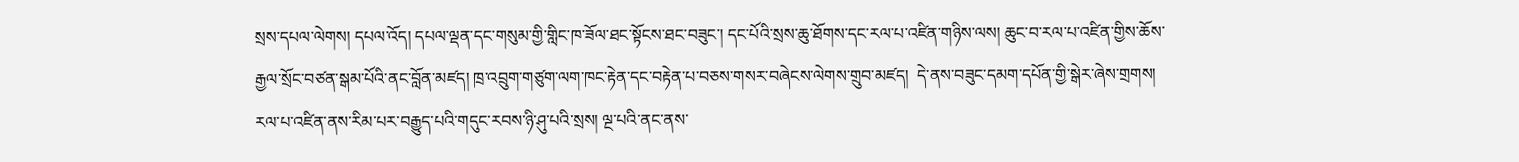སྲས་དཔལ་ལེགས། དཔལ་འོད། དཔལ་ལྡན་དང་གསུམ་གྱི་གླིང་ཁ་ཟོལ་ཐང་སྟོངས་ཐང་བཟུང་། དང་པོའི་སྲས་ཆུ་ཐོགས་དང་རལ་པ་འཛིན་གཉིས་ལས། ཆུང་བ་རལ་པ་འཛིན་གྱིས་ཆོས་རྒྱལ་སྲོང་བཙན་སྒམ་པོའི་ནང་བློན་མཛད། ཁྲ་འབྲུག་གཙུག་ལག་ཁང་རྟེན་དང་བརྟེན་པ་བཅས་གསར་བཞེངས་ལེགས་གྲུབ་མཛད།  དེ་ནས་བཟུང་དམག་དཔོན་གྱི་སྒེར་ཞེས་གྲགས། རལ་པ་འཛིན་ནས་རིམ་པར་བརྒྱུད་པའི་གདུང་རབས་ཉི་ཤུ་པའི་སྲས། ལྔ་པའི་ནང་ནས་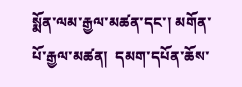སྨོན་ལམ་རྒྱལ་མཚན་དང་། མགོན་པོ་རྒྱལ་མཚན།  དམག་དཔོན་ཆོས་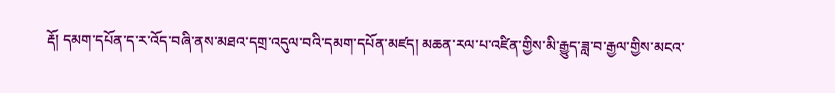རྡོ། དམག་དཔོན་ད་ར་འོད་བཞི་ནས་མཐའ་དགྲ་འདུལ་བའི་དམག་དཔོན་མཛད། མཆན་རལ་པ་འཛིན་གྱིས་མི་རྒྱུད་ཟླ་བ་རྒྱལ་གྱིས་མངའ་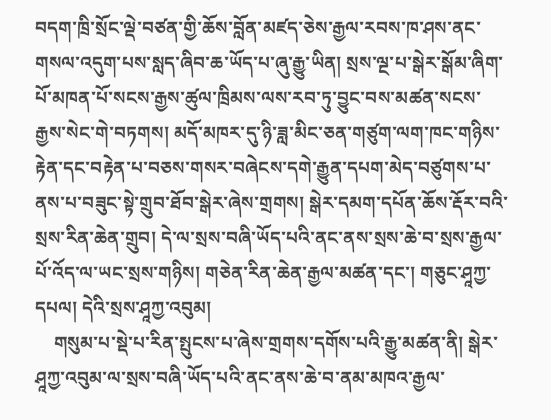བདག་ཁྲི་སྲོང་ལྡེ་བཙན་གྱི་ཆོས་བློན་མཛད་ཅེས་རྒྱལ་རབས་ཁ་ཤས་ནང་གསལ་འདུག་པས་སླད་ཞིབ་ཆ་ཡོད་པ་ཞུ་རྒྱུ་ཡིན། སྲས་ལྔ་པ་སྒེར་སྒོམ་ཞིག་པོ་མཁན་པོ་སངས་རྒྱས་ཚུལ་ཁྲིམས་ལས་རབ་ཏུ་བྱུང་བས་མཚན་སངས་རྒྱས་སེང་གེ་བཏགས། མདོ་མཁར་དུ་ཉི་ཟླ་མིང་ཅན་གཙུག་ལག་ཁང་གཉིས་རྟེན་དང་བརྟེན་པ་བཅས་གསར་བཞེངས་དགེ་རྒྱུན་དཔག་མེད་བཙུགས་པ་ནས་པ་བཟུང་སྟེ་གྲུབ་ཐོབ་སྒེར་ཞེས་གྲགས། སྒེར་དམག་དཔོན་ཆོས་རྡོར་བའི་སྲས་རིན་ཆེན་གྲུབ། དེ་ལ་སྲས་བཞི་ཡོད་པའི་ནང་ནས་སྲས་ཆེ་བ་སྲས་རྒྱལ་པོ་འོད་ལ་ཡང་སྲས་གཉིས། གཅེན་རིན་ཆེན་རྒྱལ་མཚན་དང་། གཅུང་ཤཱཀྱ་དཔལ། དེའི་སྲས་ཤཱཀྱ་འབུམ།
    གསུམ་པ་སྡེ་པ་རིན་སྤུངས་པ་ཞེས་གྲགས་དགོས་པའི་རྒྱུ་མཚན་ནི། སྒེར་ཤཱཀྱ་འབུམ་ལ་སྲས་བཞི་ཡོད་པའི་ནང་ནས་ཆེ་བ་ནམ་མཁའ་རྒྱལ་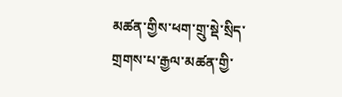མཚན་གྱིས་ཕག་གྲུ་སྡེ་སྲིད་གྲགས་པ་རྒྱལ་མཚན་གྱི་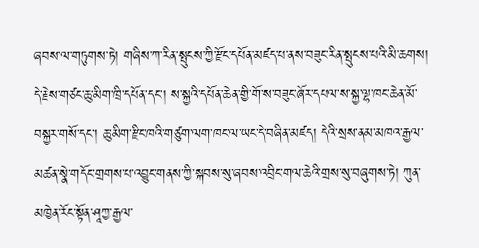ཞབས་ལ་གཏུགས་ཏེ། གཞིས་ཀ་རིན་སྤུངས་ཀྱི་རྫོང་དཔོན་མཛད་པ་ནས་བཟུང་རིན་སྤུངས་པའི་མི་ཆགས། དེ་རྗེས་གཙང་ཆུ་མིག་ཁྲི་དཔོན་དང་། ས་སྐྱའི་དཔོན་ཆེན་གྱི་གོ་ས་བཟུང་ཞོར་དཔལ་ས་སྐྱ་ལྷ་ཁང་ཆེན་མོ་བསྐྱར་གསོ་དང་། ཆུ་མིག་རྫིང་ཁའི་གཙུག་ལག་ཁང་ལ་ཡང་དེ་བཞིན་མཛད། དེའི་སྲས་ནམ་མཁའ་རྒྱལ་མཚན་སྣེ་གདོང་གྲགས་པ་འབྱུང་གནས་ཀྱི་སྐབས་སུ་ཞབས་འབྲིང་གལ་ཆེའི་གྲས་སུ་བཞུགས་ཏེ། ཀུན་མཁྱེན་རོང་སྟོན་ཤཱཀྱ་རྒྱལ་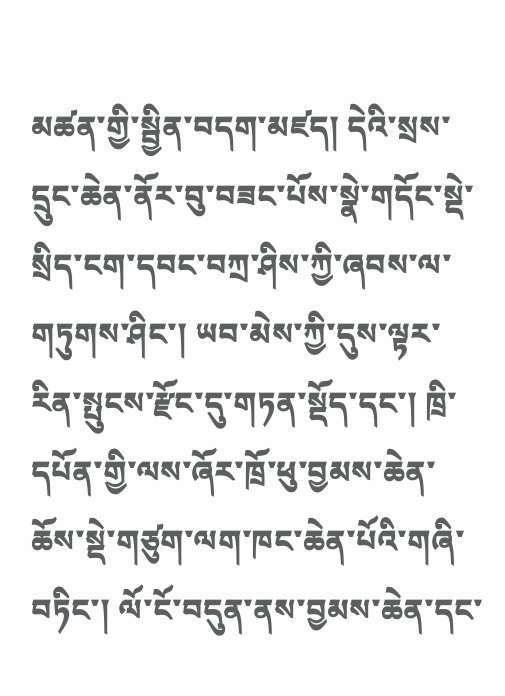མཚན་གྱི་སྦྱིན་བདག་མཛད། དེའི་སྲས་དྲུང་ཆེན་ནོར་བུ་བཟང་པོས་སྣེ་གདོང་སྡེ་སྲིད་ངག་དབང་བཀྲ་ཤིས་ཀྱི་ཞབས་ལ་གཏུགས་ཤིང་། ཡབ་མེས་ཀྱི་དུས་ལྟར་རིན་སྤུངས་རྫོང་དུ་གཏན་སྡོད་དང་། ཁྲི་དཔོན་གྱི་ལས་ཞོར་ཁྲོ་ཕུ་བྱམས་ཆེན་ཆོས་སྡེ་གཙུག་ལག་ཁང་ཆེན་པོའི་གཞི་བཏིང་། ལོ་ངོ་བདུན་ནས་བྱམས་ཆེན་དང་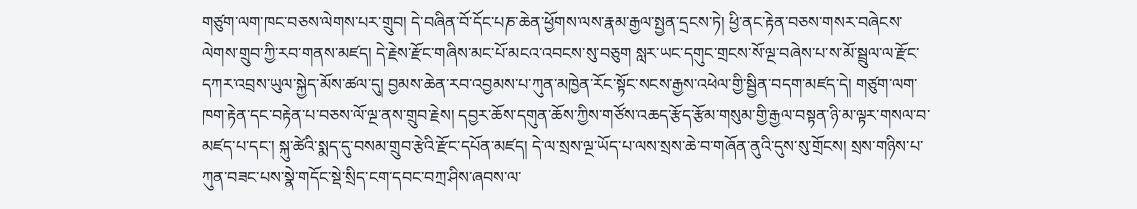གཙུག་ལག་ཁང་བཅས་ལེགས་པར་གྲུབ། དེ་བཞིན་བོ་དོང་པཎ་ཆེན་ཕྱོགས་ལས་རྣམ་རྒྱལ་སྤྱན་དྲངས་ཏེ། ཕྱི་ནང་རྟེན་བཅས་གསར་བཞེངས་ལེགས་གྲུབ་ཀྱི་རབ་གནས་མཛད། དེ་རྗེས་རྫོང་གཞིས་མང་པོ་མངའ་འབངས་སུ་བཅུག སླར་ཡང་དགུང་གྲངས་སོ་ལྔ་བཞེས་པ་ས་མོ་སྦྲུལ་ལ་རྫོང་དཀར་འབྲས་ཡུལ་སྐྱེད་མོས་ཚལ་དུ། བྱམས་ཆེན་རབ་འབྱམས་པ་ཀུན་མཁྱེན་རོང་སྟོང་སངས་རྒྱས་འཕེལ་གྱི་སྦྱིན་བདག་མཛད་དེ། གཙུག་ལག་ཁག་རྟེན་དང་བརྟེན་པ་བཅས་ལོ་ལྔ་ནས་གྲུབ་རྗེས། དབྱར་ཆོས་དགུན་ཆོས་ཀྱིས་གཙོས་འཆད་རྩོད་རྩོམ་གསུམ་གྱི་རྒྱལ་བསྟན་ཉི་མ་ལྟར་གསལ་བ་མཛད་པ་དང་། སྐུ་ཚེའི་སྨད་དུ་བསམ་གྲུབ་རྩེའི་རྫོང་དཔོན་མཛད། དེ་ལ་སྲས་ལྔ་ཡོད་པ་ལས་སྲས་ཆེ་བ་གཞོན་ནུའི་དུས་སུ་གྲོངས། སྲས་གཉིས་པ་ཀུན་བཟང་པས་སྣེ་གདོང་སྡེ་སྲིད་ངག་དབང་བཀྲ་ཤིས་ཞབས་ལ་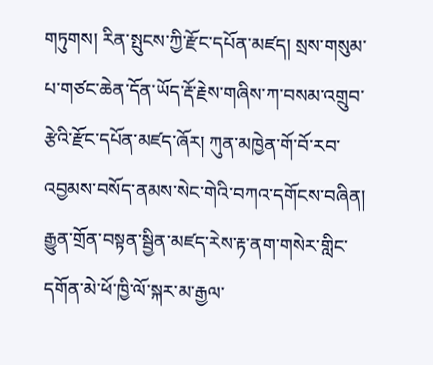གཏུགས། རིན་སྤུངས་ཀྱི་རྫོང་དཔོན་མཛད། སྲས་གསུམ་པ་གཙང་ཆེན་དོན་ཡོད་རྡོ་རྗེས་གཞིས་ཀ་བསམ་འགྲུབ་རྩེའི་རྫོང་དཔོན་མཛད་ཞོར། ཀུན་མཁྱེན་གོ་བོ་རབ་འབྱམས་བསོད་ནམས་སེང་གེའི་བཀའ་དགོངས་བཞིན། རྒྱུན་གྲོན་བསྟན་སྦྱིན་མཛད་རེས་རྟ་ནག་གསེར་གླིང་དགོན་མེ་ཕོ་ཁྱི་ལོ་སྐར་མ་རྒྱལ་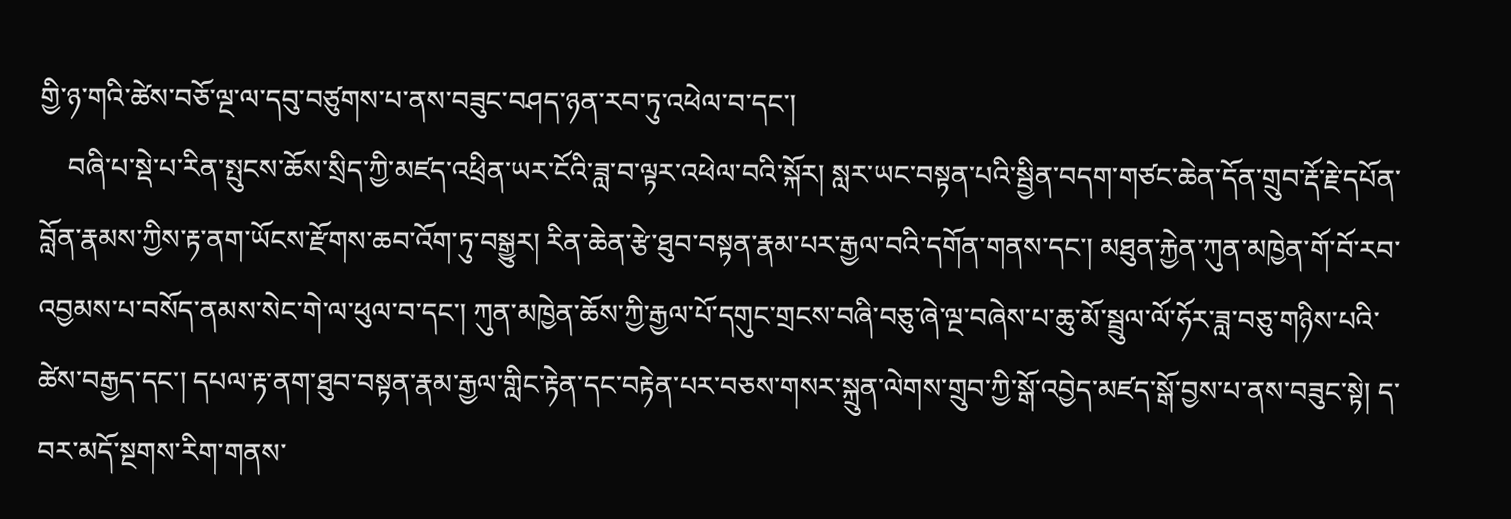གྱི་ཉ་གའི་ཚེས་བཅོ་ལྔ་ལ་དབུ་བཙུགས་པ་ནས་བཟུང་བཤད་ཉན་རབ་ཏུ་འཕེལ་བ་དང་།
    བཞི་པ་སྡེ་པ་རིན་སྤུངས་ཆོས་སྲིད་ཀྱི་མཛད་འཕྲིན་ཡར་ངོའི་ཟླ་བ་ལྟར་འཕེལ་བའི་སྐོར། སླར་ཡང་བསྟན་པའི་སྦྱིན་བདག་གཙང་ཆེན་དོན་གྲུབ་རྡོ་རྗེ་དཔོན་བློན་རྣམས་ཀྱིས་རྟ་ནག་ཡོངས་རྫོགས་ཆབ་འོག་ཏུ་བསྒྱུར། རིན་ཆེན་རྩེ་ཐུབ་བསྟན་རྣམ་པར་རྒྱལ་བའི་དགོན་གནས་དང་། མཐུན་རྐྱེན་ཀུན་མཁྱེན་གོ་བོ་རབ་འབྱམས་པ་བསོད་ནམས་སེང་གེ་ལ་ཕུལ་བ་དང་། ཀུན་མཁྱེན་ཆོས་ཀྱི་རྒྱལ་པོ་དགུང་གྲངས་བཞི་བཅུ་ཞེ་ལྔ་བཞེས་པ་ཆུ་མོ་སྦྲུལ་ལོ་ཧོར་ཟླ་བཅུ་གཉིས་པའི་ཚེས་བརྒྱད་དང་། དཔལ་རྟ་ནག་ཐུབ་བསྟན་རྣམ་རྒྱལ་གླིང་རྟེན་དང་བརྟེན་པར་བཅས་གསར་སྐྲུན་ལེགས་གྲུབ་ཀྱི་སྒོ་འབྱེད་མཛད་སྒོ་བྱས་པ་ནས་བཟུང་སྟེ། ད་བར་མདོ་སྔགས་རིག་གནས་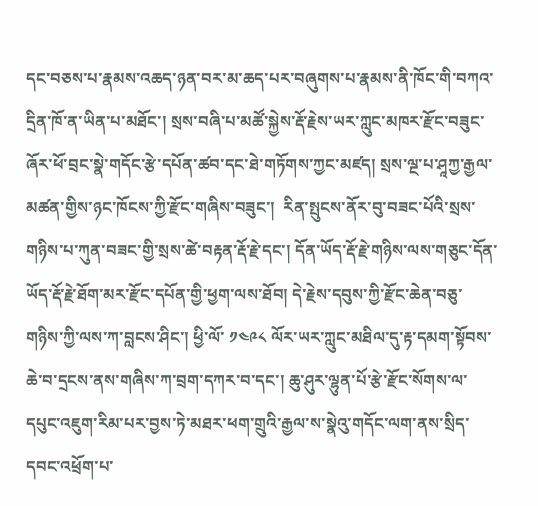དང་བཅས་པ་རྣམས་འཆད་ཉན་བར་མ་ཆད་པར་བཞུགས་པ་རྣམས་ནི་ཁོང་གི་བཀའ་དྲིན་ཁོ་ན་ཡིན་པ་མཐོང་། སྲས་བཞི་པ་མཚོ་སྐྱེས་རྡོ་རྗེས་ཡར་ཀླུང་མཁར་རྫོང་བཟུང་ཞོར་ཕོ་བྲང་སྣེ་གདོང་རྩེ་དཔོན་ཚབ་དང་ཐེ་གཏོགས་ཀྱང་མཛད། སྲས་ལྔ་པ་ཤཱཀྱ་རྒྱལ་མཚན་གྱིས་ཉང་ཁོངས་ཀྱི་རྫོང་གཞིས་བཟུང་།  རིན་སྤུངས་ནོར་བུ་བཟང་པོའི་སྲས་གཉིས་པ་ཀུན་བཟང་གྱི་སྲས་ཚེ་བརྟན་རྡོ་རྗེ་དང་། དོན་ཡོད་རྡོ་རྗེ་གཉིས་ལས་གཅུང་དོན་ཡོད་རྡོ་རྗེ་ཐོག་མར་རྫོང་དཔོན་གྱི་ཕྱག་ལས་ཐོབ། དེ་རྗེས་དབུས་ཀྱི་རྫོང་ཆེན་བཅུ་གཉིས་ཀྱི་ལས་ཀ་བླངས་ཤིང་། ཕྱི་ལོ་ ༡༤༩༨ ལོར་ཡར་ཀླུང་མཐིལ་དུ་རྟ་དམག་སྟོབས་ཆེ་བ་དྲངས་ནས་གཞིས་ཀ་བྲག་དཀར་བ་དང་། ཆུ་ཤུར་ལྷུན་པོ་རྩེ་རྫོང་སོགས་ལ་དཔུང་འཇུག་རིམ་པར་བྱས་ཏེ་མཐར་ཕག་གྲུའི་རྒྱལ་ས་སྣེའུ་གདོང་ལག་ནས་སྲིད་དབང་འཕྲོག་པ་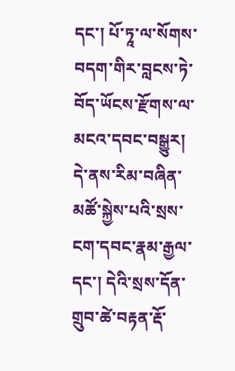དང་། པོ་ཏཱ་ལ་སོགས་བདག་གིར་བླངས་ཏེ་བོད་ཡོངས་རྫོགས་ལ་མངའ་དབང་བསྒྱུར། དེ་ནས་རིམ་བཞིན་མཚོ་སྐྱེས་པའི་སྲས་ངག་དབང་རྣམ་རྒྱལ་དང་། དེའི་སྲས་དོན་གྲུབ་ཚེ་བརྟན་རྡོ་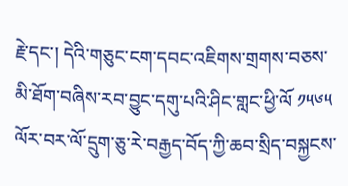རྗེ་དང་། དེའི་གཅུང་ངག་དབང་འཇིགས་གྲགས་བཅས་མི་ཐོག་བཞིས་རབ་བྱུང་དགུ་པའི་ཤིང་གླང་ཕྱི་ལོ ༡༥༦༥ ལོར་བར་ལོ་དྲུག་ཅུ་རེ་བརྒྱད་བོད་ཀྱི་ཆབ་སྲིད་བསྐྱངས་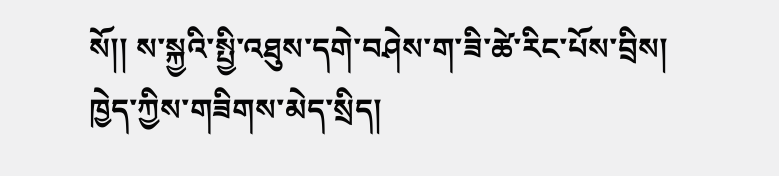སོ།། ས་སྐྱའི་སྤྱི་འཐུས་དགེ་བཤེས་ག་ཟི་ཚེ་རིང་པོས་བྲིས།
ཁྱེད་ཀྱིས་གཟིགས་མེད་སྲིད།